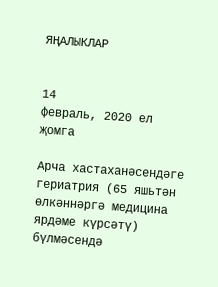ЯҢАЛЫКЛАР


14
февраль, 2020 ел
җомга

Арча хастаханәсендәге гериатрия (65 яшьтән өлкәннәргә медицина ярдәме күрсәтү) бүлмәсендә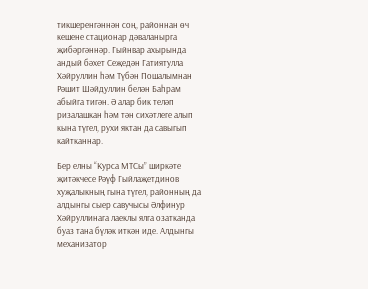тикшеренгәннән соң, районнан өч кешене стационар дәваланырга җибәргәннәр. Гыйнвар ахырында андый бәхет Сеҗедән Гатиятулла Хәйруллин һәм Түбән Пошалымнан Рәшит Шәйдуллин белән Баһрам абыйга тигән. Ә алар бик теләп ризалашкан һәм тән сихәтлеге алып кына түгел, рухи яктан да савыгып кайтканнар.

Бер елны “Курса МТСы” ширкәте җитәкчесе Рәүф Гыйлаҗетдинов хуҗалыкның гына түгел, районның да алдынгы сыер савучысы Әлфинур Хәйруллинага лаеклы ялга озатканда буаз тана бүләк иткән иде. Алдынгы механизатор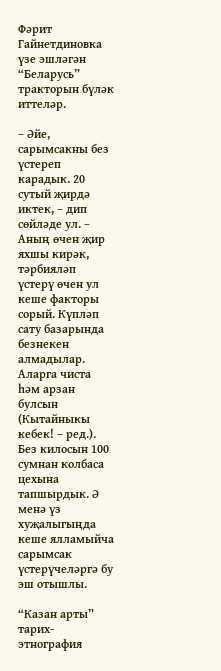Фәрит Гайнетдиновка үзе эшләгән “Беларусь” тракторын бүләк иттеләр.

– Әйе, сарымсакны без үстереп карадык. 20 сутый җирдә иктек, – дип сөйләде ул. – Аның өчен җир яхшы кирәк, тәрбияләп үстерү өчен ул кеше факторы сорый. Күпләп сату базарында безнекен алмадылар. Аларга чиста һәм арзан булсын (Кытайныкы кебек! – ред.). Без килосын 100 сумнан колбаса цехына тапшырдык. Ә менә үз хуҗалыгыңда кеше ялламыйча сарымсак үстерүчеләргә бу эш отышлы.

“Казан арты” тарих-этнография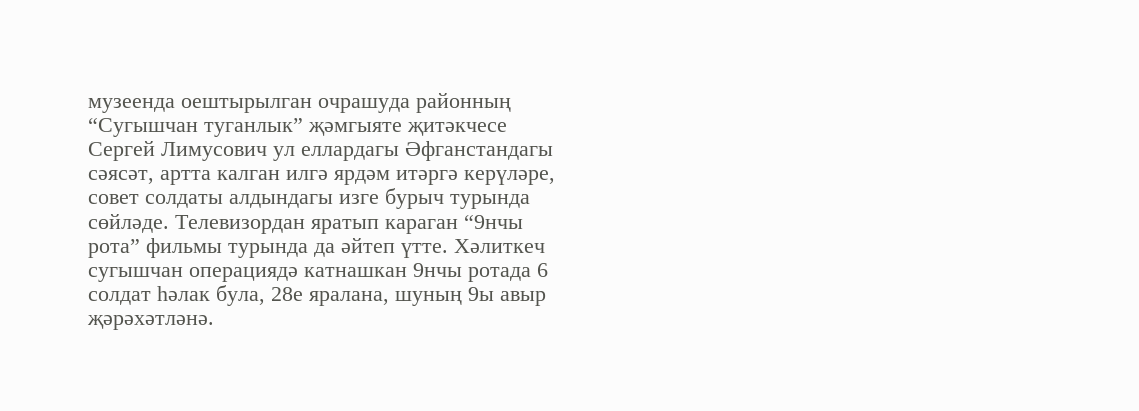музеенда оештырылган очрашуда районның “Сугышчан туганлык” җәмгыяте җитәкчесе Сергей Лимусович ул еллардагы Әфганстандагы сәясәт, артта калган илгә ярдәм итәргә керүләре, совет солдаты алдындагы изге бурыч турында сөйләде. Телевизордан яратып караган “9нчы рота” фильмы турында да әйтеп үтте. Хәлиткеч сугышчан операциядә катнашкан 9нчы ротада 6 солдат һәлак була, 28е яралана, шуның 9ы авыр җәрәхәтләнә.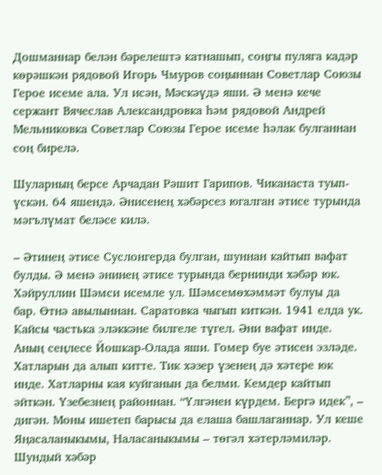Дошманнар белән бәрелештә катнашып, соңгы пуляга кадәр көрәшкән рядовой Игорь Чмуров соңыннан Советлар Союзы Герое исеме ала. Ул исән, Мәскәүдә яши. Ә менә кече сержант Вячеслав Александровка һәм рядовой Андрей Мельниковка Советлар Союзы Герое исеме һәлак булганнан  соң бирелә.

Шуларның берсе Арчадан Рәшит Гарипов. Чиканаста туып-үскән. 64 яшендә. Әнисенең хәбәрсез югалган әтисе турында мәгълүмат беләсе килә.

– Әтинең әтисе Суслонгерда булган, шуннан кайтып вафат булды. Ә менә әнинең әтисе турында бернинди хәбәр юк. Хәйруллин Шәмси исемле ул. Шәмсемөхәммәт булуы да бар. Өтнә авылыннан. Саратовка чыгып киткән. 1941 елда ук. Кайсы частька эләккәне билгеле түгел. Әни вафат инде. Аның сеңлесе Йошкар-Олада яши. Гомер буе әтисен эзләде. Хатларын да алып китте. Тик хәзер үзенең дә хәтере юк инде. Хатларны кая куйганын да белми. Кемдер кайтып әйткән. Үзебезнең районнан. “Үлгәнен күрдем. Бергә идек”, – дигән. Моны ишетеп барысы да елаша башлаганнар. Ул кеше Яңасаланыкымы, Наласаныкымы – төгәл хәтерләмиләр. Шундый хәбәр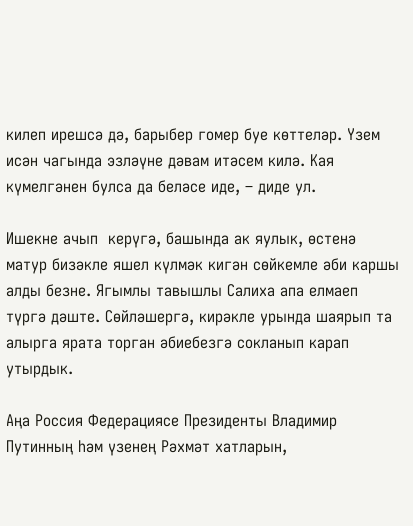килеп ирешсә дә, барыбер гомер буе көттеләр. Үзем исән чагында эзләүне дәвам итәсем килә. Кая күмелгәнен булса да беләсе иде, – диде ул.

Ишекне ачып  керүгә, башында ак яулык, өстенә матур бизәкле яшел күлмәк кигән сөйкемле әби каршы алды безне. Ягымлы тавышлы Салиха апа елмаеп түргә дәште. Сөйләшергә, кирәкле урында шаярып та алырга ярата торган әбиебезгә сокланып карап утырдык.

Аңа Россия Федерациясе Президенты Владимир Путинның һәм үзенең Рәхмәт хатларын,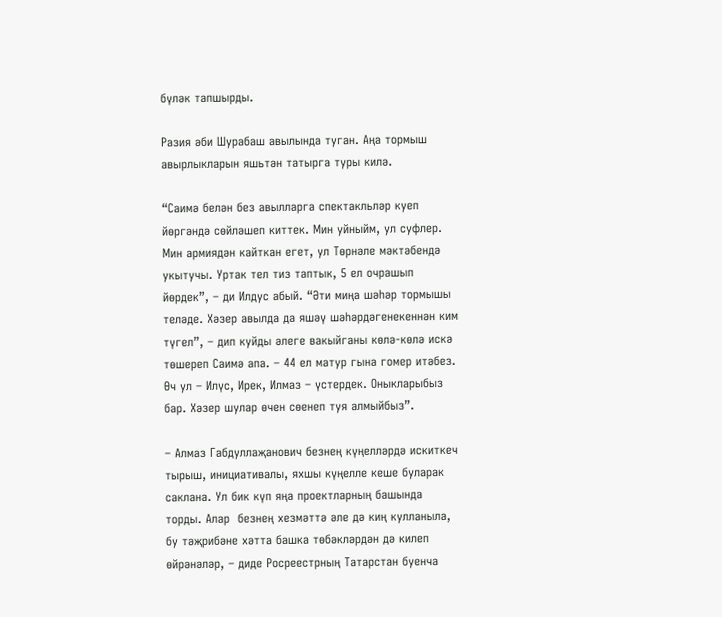бүләк тапшырды.

Разия әби Шурабаш авылында туган. Аңа тормыш авырлыкларын яшьтән татырга туры килә.

“Саимә белән без авылларга спектакльләр куеп йөргәндә сөйләшеп киттек. Мин уйныйм, ул суфлер. Мин армиядән кайткан егет, ул Төрнәле мәктәбендә укытучы. Уртак тел тиз таптык, 5 ел очрашып йөрдек”, – ди Илдус абый. “Әти миңа шәһәр тормышы теләде. Хәзер авылда да яшәү шәһәрдәгенекеннән ким түгел”, – дип куйды әлеге вакыйганы көлә-көлә искә төшереп Саимә апа. – 44 ел матур гына гомер итәбез. Өч ул – Илүс, Ирек, Илмаз – үстердек. Оныкларыбыз бар. Хәзер шулар өчен сөенеп туя алмыйбыз”.

– Алмаз Габдуллаҗанович безнең күңелләрдә искиткеч тырыш, инициативалы, яхшы күңелле кеше буларак саклана. Ул бик күп яңа проектларның башында торды. Алар  безнең хезмәттә әле дә киң кулланыла, бу тәҗрибәне хәтта башка төбәкләрдән дә килеп өйрәнәләр, – диде Росреестрның Татарстан буенча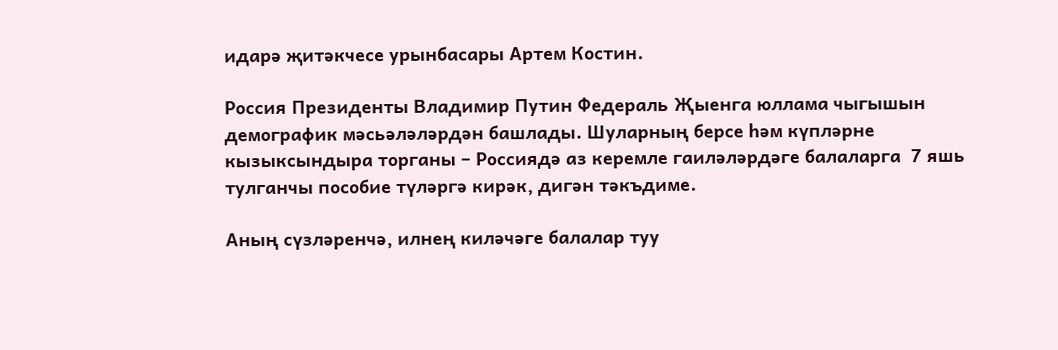идарә җитәкчесе урынбасары Артем Костин.

Россия Президенты Владимир Путин Федераль Җыенга юллама чыгышын демографик мәсьәләләрдән башлады. Шуларның берсе һәм күпләрне кызыксындыра торганы – Россиядә аз керемле гаиләләрдәге балаларга  7 яшь тулганчы пособие түләргә кирәк, дигән тәкъдиме.

Аның сүзләренчә, илнең киләчәге балалар туу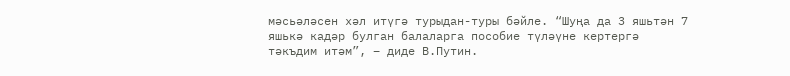мәсьәләсен хәл итүгә турыдан-туры бәйле. “Шуңа да 3 яшьтән 7 яшькә кадәр булган балаларга пособие түләүне кертергә тәкъдим итәм”, – диде В.Путин.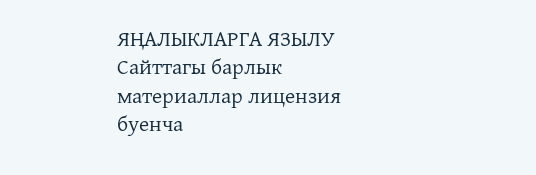ЯҢАЛЫКЛАРГА ЯЗЫЛУ
Сайттагы барлык материаллар лицензия буенча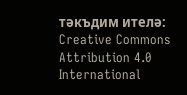тәкъдим ителә:
Creative Commons Attribution 4.0 International